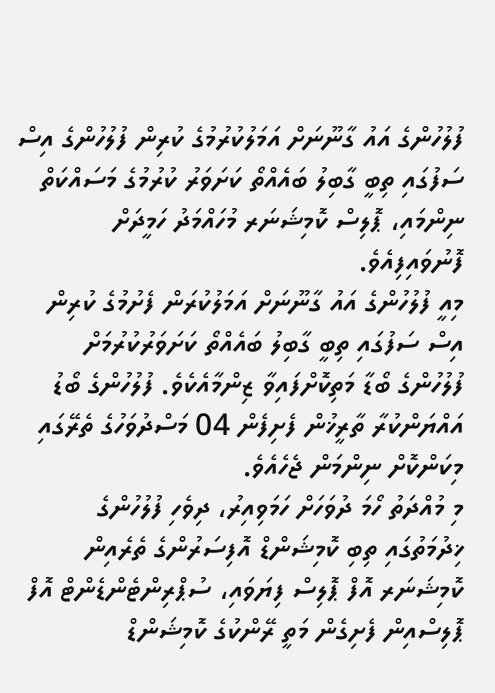ފުލުހުންގެ އައު ގާނޫނަށް އަމަލުކުރުމުގެ ކުރިން ފުލުހުންގެ އިސް ސަފުގައި ތިބީ ގާބިލު ބައެއްތޯ ކަށަވަރު ކުރުމުގެ މަސައްކަތް ނިންމައި، ޕޮލިސް ކޮމިޝަނަރ މުހައްމަދު ހަމީދަށް ފޮނުވައިފިއެވެ.
މިއީ ފުލުހުންގެ އައު ގާނޫނަށް އަމަލުކުރަން ފެށުމުގެ ކުރިން އިސް ސަފުގައި ތިބީ ގާބިލު ބައެއްތޯ ކަށަވަރުކުރުމަށް ފުލުހުންގެ ބޯޑާ މަތިކޮށްފައިވާ ޒިންމާއެކެވެ. ފުލުހުންގެ ބޯޑު އައްޔަންކުރާ ތާރީޚުން ފެށިފެން 04 މަސްދުވަހުގެ ތެރޭގައި މިކަންކޮށް ނިންމަން ޖެހެއެވެ.
މި މުއްދަތު ހޯމަ ދުވަހަށް ހަމަވިއިރު، ދިވެހި ފުލުހުންގެ ޚިދުމަތުގައި ތިބި ކޮމިޝަންޑް އޮފިސަރުންގެ ތެރެއިން ކޮމިޝަނަރ އޮފް ޕޮލިސް ފިޔަވައި، ސުޕްރިންޓެންޑެންޓް އޮފް ޕޮލިސްއިން ފެށިގެން މަތީ ރޭންކުގެ ކޮމިޝަންޑް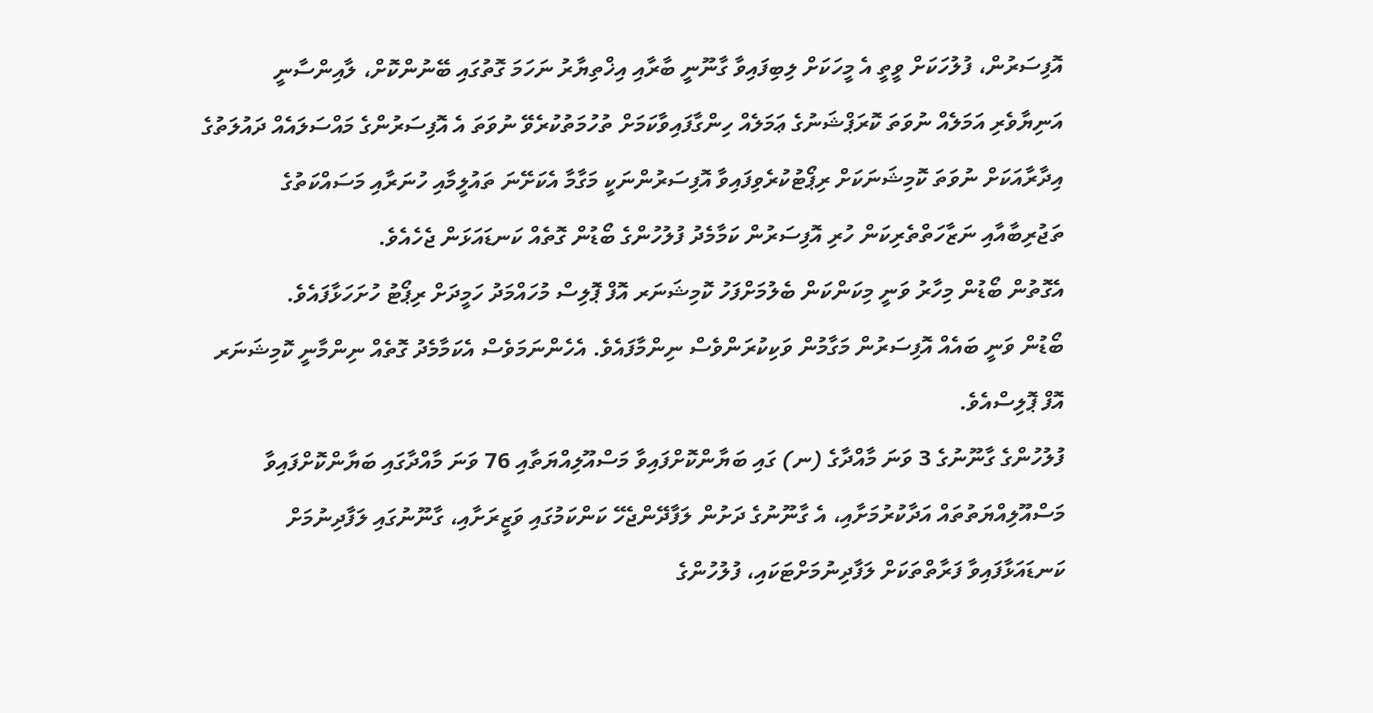އޮފިސަރުން، ފުލުހަކަށް ވީތީ އެ މީހަކަށް ލިބިފައިވާ ގާނޫނީ ބާރާއި އިޚްތިޔާރު ނަހަމަ ގޮތުގައި ބޭނުންކޮށް، ލާއިންސާނީ އަނިޔާވެރި އަމަލެއް ނުވަތަ ކޮރަޕްޝަނުގެ ޢަމަލެއް ހިންގާފައިވާކަމަށް ތުހުމަތުކުރެވޭ ނުވަތަ އެ އޮފިސަރުންގެ މައްސަލައެއް ދައުލަތުގެ އިދާރާއަކަށް ނުވަތަ ކޮމިޝަނަކަށް ރިޕޯޓުކުރެވިފައިވާ އޮފިސަރުންނަކީ މަގާމާ އެކަށޭނަ ތައުލީމާއި ހުނަރާއި މަސައްކަތުގެ ތަޖުރިބާއާއި ނަޒާހަތްތެރިކަން ހުރި އޮފިސަރުން ކަމާމެދު ފުލުހުންގެ ބޯޑުން ގޮތެއް ކަނޑައަޅަން ޖެހެއެވެ.
އެގޮތުން ބޯޑުން މިހާރު ވަނީ މިކަންކަން ބެލުމަށްފަހު ކޮމިޝަނަރ އޮފް ޕޮލިސް މުހައްމަދު ހަމީދަށް ރިޕޯޓު ހުށަހަޅާފައެވެ.
ބޯޑުން ވަނީ ބައެއް އޮފިސަރުން މަގާމުން ވަކިކުރަންވެސް ނިންމާފައެވެ. އެހެންނަމަވެސް އެކަމާމެދު ގޮތެއް ނިންމާނީ ކޮމިޝަނަރ އޮފް ޕޮލިސްއެވެ.
ފުލުހުންގެ ގާނޫނުގެ 3 ވަނަ މާއްދާގެ (ނ) ގައި ބަޔާންކޮށްފައިވާ މަސްއޫލިއްޔަތާއި 76 ވަނަ މާއްދާގައި ބަޔާންކޮށްފައިވާ މަސްއޫލިއްޔަތުތައް އަދާކުރުމަށާއި، އެ ގާނޫނުގެ ދަށުން ލަފާދޭންޖެހޭ ކަންކަމުގައި ވަޒީރަށާއި، ގާނޫނުގައި ލަފާދިނުމަށް ކަނޑައަޅާފައިވާ ފަރާތްތަކަށް ލަފާދިނުމަށްޓަކައި، ފުލުހުންގެ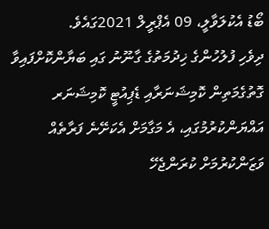ބޯޑު އެކުލަވާލީ، 09 އެޕްރީލް 2021ގައެވެ.
ދިވެހި ފުލުހުންގެ ޚިދުމަތުގެ ގާނޫނު ގައި ބަޔާންކޮށްފައިވާ ގޮތުގެމަތިން ކޮމިޝަނަރާއި ޑެޕިއުޓީ ކޮމިޝަނަރ އައްޔަންކުރުމުގައި، އެ މަގާމަށް އެކަށޭނެ ފަރާތެއް ވަޒަންކުރުމަށް ކުރަންޖެހޭ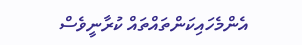އެންމެހައިކަންތައްތައް ކުރާނީވެސް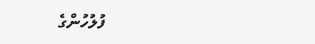ފުލުހުންގެ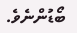ބޯޑުންނެވެ.